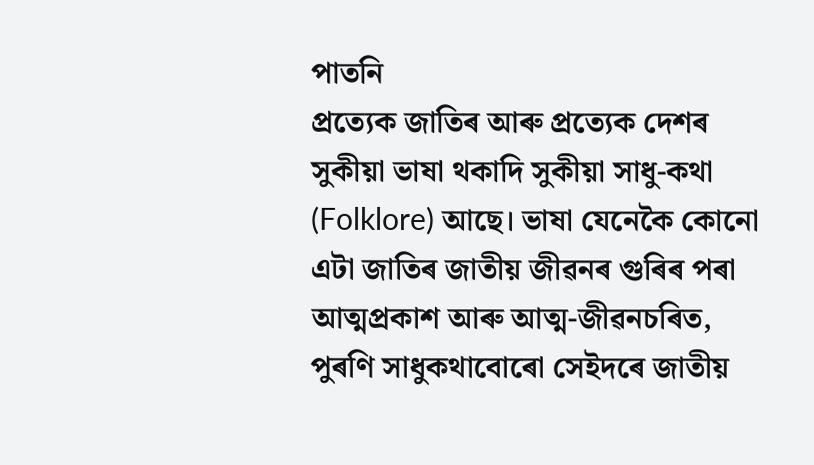পাতনি
প্ৰত্যেক জাতিৰ আৰু প্ৰত্যেক দেশৰ সুকীয়া ভাষা থকাদি সুকীয়া সাধু-কথা (Folklore) আছে। ভাষা যেনেকৈ কোনো এটা জাতিৰ জাতীয় জীৱনৰ গুৰিৰ পৰা আত্মপ্ৰকাশ আৰু আত্ম-জীৱনচৰিত, পুৰণি সাধুকথাবোৰো সেইদৰে জাতীয়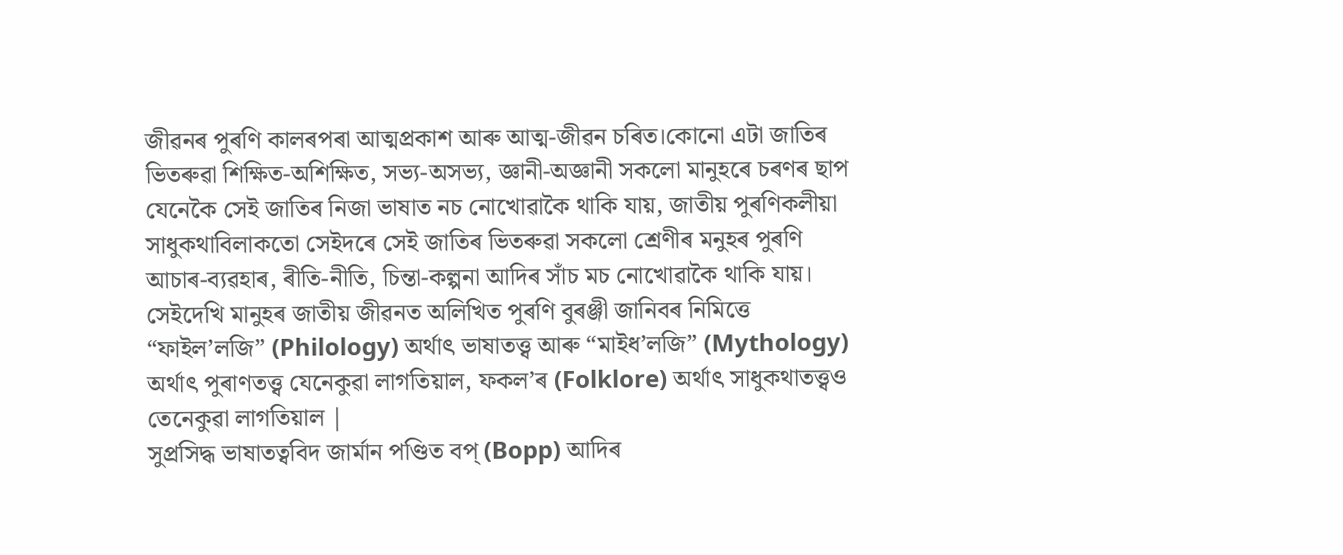জীৱনৰ পুৰণি কালৰপৰা আত্মপ্ৰকাশ আৰু আত্ম-জীৱন চৰিত।কোনো এটা জাতিৰ ভিতৰুৱা শিক্ষিত-অশিক্ষিত, সভ্য-অসভ্য, জ্ঞানী-অজ্ঞানী সকলো মানুহৰে চৰণৰ ছাপ যেনেকৈ সেই জাতিৰ নিজা ভাষাত নচ নোখোৱাকৈ থাকি যায়, জাতীয় পুৰণিকলীয়া সাধুকথাবিলাকতো সেইদৰে সেই জাতিৰ ভিতৰুৱা সকলো শ্ৰেণীৰ মনুহৰ পুৰণি আচাৰ-ব্যৱহাৰ, ৰীতি-নীতি, চিন্তা-কল্পনা আদিৰ সাঁচ মচ নোখোৱাকৈ থাকি যায়। সেইদেখি মানুহৰ জাতীয় জীৱনত অলিখিত পুৰণি বুৰঞ্জী জানিবৰ নিমিত্তে “ফাইল’লজি” (Philology) অৰ্থাৎ ভাষাতত্ত্ব আৰু “মাইধ’লজি” (Mythology) অৰ্থাৎ পুৰাণতত্ত্ব যেনেকুৱা লাগতিয়াল, ফকল’ৰ (Folklore) অৰ্থাৎ সাধুকথাতত্ত্বও তেনেকুৱা লাগতিয়াল |
সুপ্ৰসিদ্ধ ভাষাতত্ববিদ জাৰ্মান পণ্ডিত বপ্ (Bopp) আদিৰ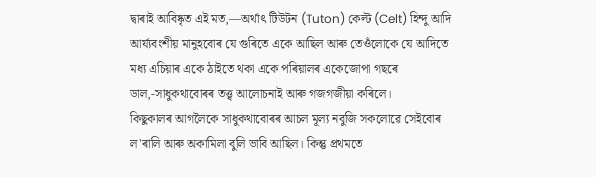দ্বাৰাই আবিষ্কৃত এই মত,—অৰ্থাৎ টিউটন (Tuton) কেল্ট (Celt) হিন্দু আদি আৰ্য্যবংশীয় মানুহবোৰ যে গুৰিতে একে আছিল আৰু তেওঁলোকে যে আদিতে মধ্য এচিয়াৰ একে ঠাইতে থকা একে পৰিয়ালৰ একেজোপা গছৰে ডাল,-সাধুকথাবোৰৰ তত্ত্ব আলোচনাই আৰু গজগজীয়া কৰিলে।
কিছুকালৰ আগলৈকে সাধুকথাবোৰৰ আচল মূল্য নবুজি সকলোৱে সেইবোৰ ল'ৰালি আৰু অকামিলা বুলি ভাবি আছিল। কিন্তু প্ৰথমতে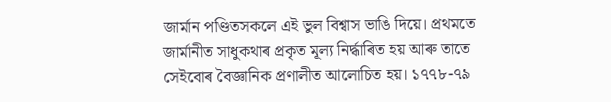জাৰ্মান পণ্ডিতসকলে এই ভুল বিশ্বাস ভাঙি দিয়ে। প্ৰথমতে জাৰ্মানীত সাধুকথাৰ প্ৰকৃত মূল্য নিৰ্দ্ধাৰিত হয় আৰু তাতে সেইবোৰ বৈজ্ঞানিক প্ৰণালীত আলোচিত হয়। ১৭৭৮-৭৯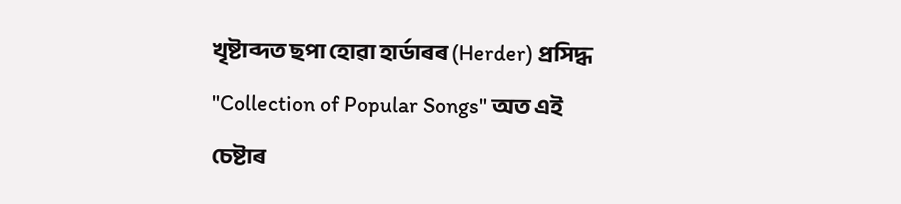খৃষ্টাব্দত ছপা হোৱা হাৰ্ডাৰৰ (Herder) প্ৰসিদ্ধ "Collection of Popular Songs" অত এই চেষ্টাৰ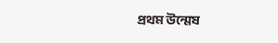প্ৰথম উন্মেষ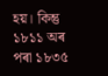হয়। কিন্তু ১৮১১ অৰ পৰা ১৮৩৫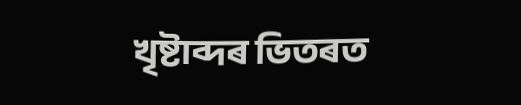খৃষ্টাব্দৰ ভিতৰত